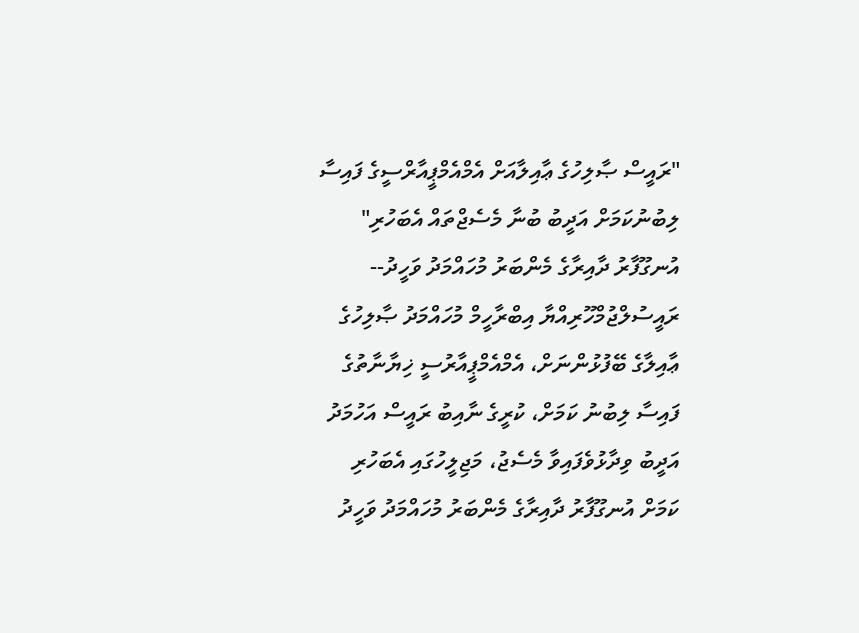"ރައީސް ޞާލިހުގެ ޢާއިލާއަށް އެމްއެމްޕީއާރްސީގެ ފައިސާ ލިބުނުކަމަށް އަދީބު ބުނާ މެސެޖްތައް އެބަހުރި"
އުނގޫފާރު ދާއިރާގެ މެންބަރު މުހައްމަދު ވަހީދު--
ރައީސުލްޖުމްހޫރިއްޔާ އިބްރާހީމް މުހައްމަދު ޞާލިހުގެ ޢާއިލާގެ ބޭފުޅުންނަށް، އެމްއެމްޕީއާރުސީ ޚިޔާނާތުގެ ފައިސާ ލިބުނު ކަމަށް، ކުރީގެ ނާއިބު ރައީސް އަހުމަދު އަދީބު ވިދާޅުވެފައިވާ މެސެޖު، މަޖިލީހުގައި އެބަހުރި ކަމަށް އުނގޫފާރު ދާއިރާގެ މެންބަރު މުހައްމަދު ވަހީދު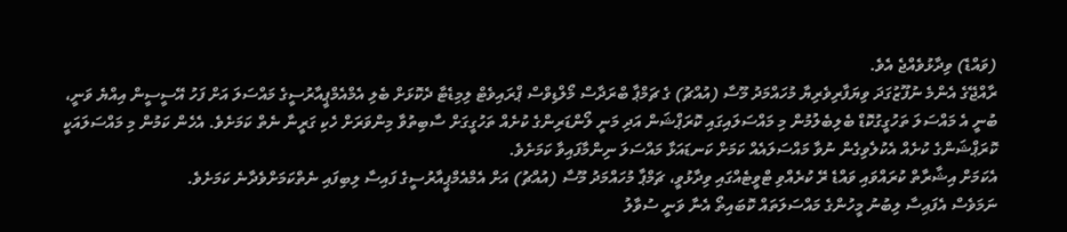(ވައްޑެ) ވިދާޅުވެއްޖެ އެވެ.
ރާއްޖޭގެ އެންމެ ނުފޫޒުގަދަ ވިޔަފާރިވެރިޔާ މުހައްމަދު މޫސާ (އުއްޗު) ގެ ޗަމްޕާ ބްރަދާސް މޯލްޑިވްސް ޕްރައިވެޓް ލިމިޑެޓާ ދެކޮޅަށް ބެލި އެމްއެމްޕީއާރުސީގެ މައްސަލަ އަށް ފަހު އޭސީސީން އިއްޔެ ވަނީ، ބުނީ އެ މައްސަލަ ތަހުގީގުކޮޑް ބެލިބެލުމުން މި މައްސަލައިގައި ކޮރަޕްޝަން އަދި މަނީ ލޯންޑަރިންގެ ކުށެއް ތަހުގީގަށް ސާބިތުވާ މިންވަރަށް ހެކި ގަރީނާ ނެތް ކަމަށެވެ. އެހެން ކަމުން މި މައްސަލައަކީ ކޮރަޕްޝަންގެ ކުށެއް އެކުލެވިގެން ނުވާ މައްސަލައެއް ކަމަށް ކަނޑައަޅާ މައްސަލަ ނިންމާފައިވާ ކަމަށެވެ.
އެކަމަށް އިޝާރާތް ކުރައްވައި ވައްޑެ ރޭ ކުރެއްވި ޓްވީޓެއްގައި ވިދާޅުވީ، ޗަމްޕާ މުހައްމަދު މޫސާ (އުއްޗު) އަށް އެމްއެމްޕީއާރުސީގެ ފައިސާ ލިބިފައި ނެތްކަމަށްވެދާނެ ކަމަށެވެ.
ނަމަވެސް އެފައިސާ ލިބުނު މީހުންގެ މައްސަލަތައް ކޮބައިތޯ އެނާ ވަނީ ސުވާލު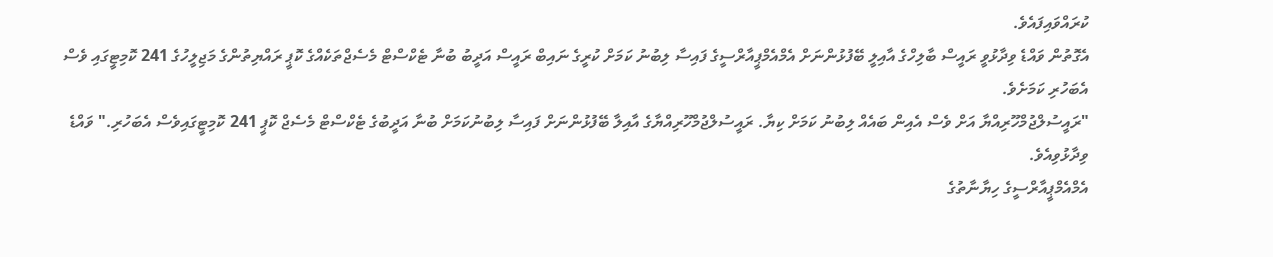ކުރައްވައިފައެވެ.
އެގޮތުން ވައްޑެ ވިދާޅުވީ ރައީސް ބާލިހްގެ އާއިލީ ބޭފުޅުންނަށް އެމްއެމްޕީއާރްސީގެ ފައިސާ ލިބުނު ކަމަށް ކުރީގެ ނައިބް ރައީސް އަދީބު ބުނާ ޓެކްސްޓް މެސެޖްތަކެއްގެ ކޮޕީ ރައްޔިތުންގެ މަޖިލީހުގެ 241 ކޮމިޓީގައި ވެސް އެބަހުރި ކަމަށެވެ.
"ރައީސުލްޖުމްހޫރިއްޔާ އަށް ވެސް އެއިން ބައެއް ލިބުނު ކަމަށް ކިޔާ. ރައީސުލްޖުމްހޫރިއްޔާގެ އާއިލާ ބޭފުޅުންނަށް ފައިސާ ލިބުނުކަމަށް ބުނާ އަދީބުގެ ޓެކްސްޓް މެސެޖް ކޮޕީ 241 ކޮމިޓީގައިވެސް އެބަހުރި." ވައްޑެ ވިދާޅުވިއެވެ.
އެމްއެމްޕީއާރްސީގެ ހިޔާނާތުގެ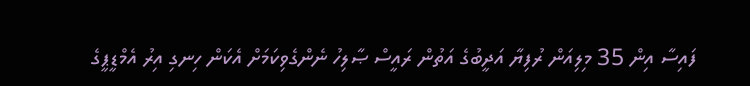ފައިސާ އިން 35 މިލިއަން ރުފިޔާ އަދީބުގެ އަތުން ރައީސް ޞާލިހު ނެންގެވިކަމަށް އެކަން ހިނގި އިރު އެމްޑީޕީގެ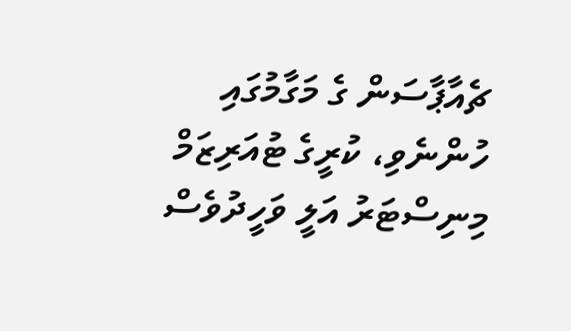ޗެއާޕާސަން ގެ މަގާމުގައި ހުންނެވި، ކުރީގެ ޓުއަރިޒަމް މިނިސްޓަރު އަލީ ވަހީދުވެސް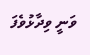ވަނީ ވިދާޅުވެފަ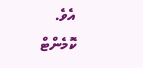އެވެ.
ކޮމެންޓް